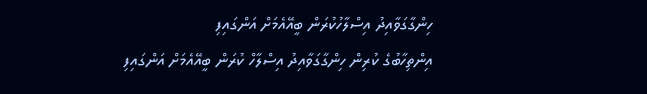ހިންގާގަވާއިދު އިސްލާހުކުރަން ބީއޭއެމަށް އަންގައިފި
އިންތިހާބުގެ ކުރިން ހިންގާގަވާއިދު އިސްލާހް ކުރަން ބީއޭއެމަށް އަންގައިފި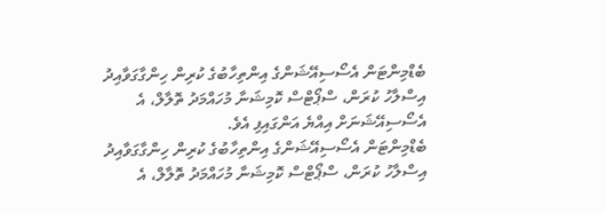ބެޑްމިންޓަން އެސޯސިއޭޝަންގެ އިންތިހާބުގެ ކުރިން ހިންގާގަވާއިދު އިސްލާހު ކުރަން، ސްޕޯޓްސް ކޮމިޝަނާ މުހައްމަދު ތޮލާލް، އެ އެސޯސިއޭޝަނަށް އިއްޔެ އަންގައިފި އެވެ.
ބެޑްމިންޓަން އެސޯސިއޭޝަންގެ އިންތިހާބުގެ ކުރިން ހިންގާގަވާއިދު އިސްލާހު ކުރަން، ސްޕޯޓްސް ކޮމިޝަނާ މުހައްމަދު ތޮލާލް، އެ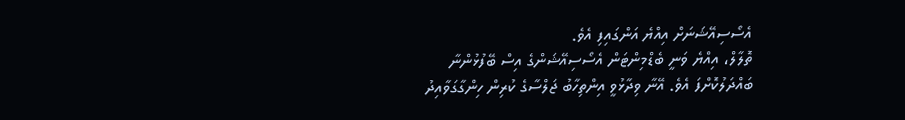އެސޯސިއޭޝަނަށް އިއްޔެ އަންގައިފި އެވެ.
ތޮލާލް، އިއްޔެ ވަނީ ބެޑްމިންޓަން އެސޯސިއޭޝަންގެ އިސް ބޭފުޅުންނާ ބައްދަލުކޮށްފަ އެވެ. އޭނާ ވިދާޅުވީ އިންތިހާބު ޖަލްސާގެ ކުރިން ހިންގާގަވާއިދު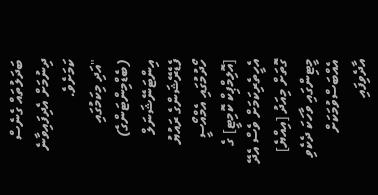ބަދަލުތައް ގެނެސް ދިނުމަށް އެދިފައިވާނެ ކަމަށެވެ.
"އަދި މިކަމުގައި (ބެޑްމިންޓަންގެ) އިންޓަނޭޝަނަލް ފެޑެރޭޝަންގެ ރައުޔު ހޯދުމުގައި އެމްއޯސީ [އޮލިމްޕިކް ކޮމިޓީ] ގެ އެހީތެރިކަމަށް ވެސް އެދޭ ގޮތަށް މިއަދު [އިއްޔެ] މީޓިންގައި ވާހަކަ ދެކެވި އެއްބަސްވުމަކަށް އާދެވިފައި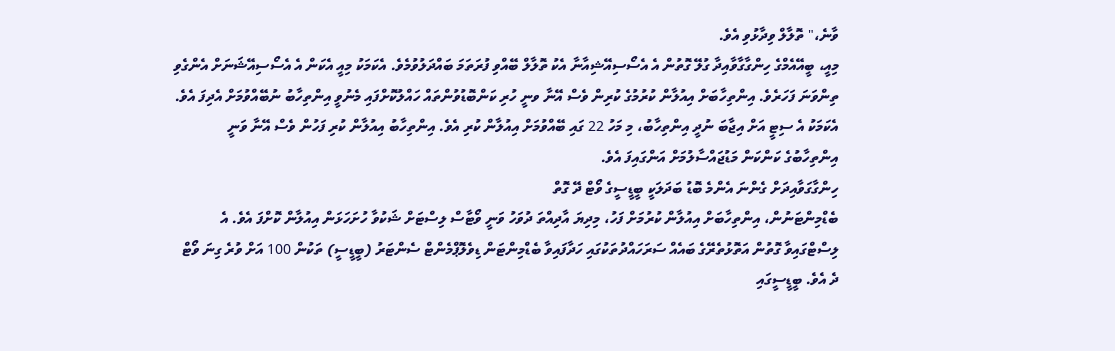ވާނެ،" ތޮލާލް ވިދާޅުވި އެވެ.
މިއީ، ބީއޭއެމްގެ ހިންގާގާވާއިދާ ގުލޭ ގޮތުން އެ އެސޯސިއޭޝިއާނާ އެކު ތޮލާލް ބޭއްވި ފުރަތަމަ ބައްދަލުވުމެވެ. އެކަމަކު މިއީ އެކަން އެ އެސޯސިއޭޝަނަށް އެންގެވި ތިންވަނަ ފަހަރެވެ. އިންތިހާބަށް އިއުލާން ކުރުމުގެ ކުރިން ވެސް އޭނާ ވނީ ހުރި ކަންބޮޑުވުންތައް ހައްލުކޮށްފައި މެނުވީ އިންތިހާބު ނުބޭއްވުމަށް އެދިފަ އެވެ. އެކަމަކު އެ ސިޓީ އަށް އިޖާބަ ނުދީ އިންތިހާބު، މި މަހު 22 ގައި ބޭއްވުމަށް އިއުލާން ކުރި އެވެ. އިންތިހާބު އިއުލާން ކުރި ފަހުން ވެސް އޭނާ ވަނީ އިންތިހާބުގެ ކަންކަން މަޑުޖައްސާލުމަށް އަންގައިފަ އެވެ.
ހިންގާގަވާއިދަށް ގެންނަ އެންމެ ބޮޑު ބަދަލަކީ ބީޑީސީގެ ވޯޓް ދޭ ގޮތް
ބެޑްމިންޓަނުން، އިންތިހާބަށް އިއުލާން ކުރުމަށް ފަހު، މިދިޔަ އާދިއްތަ ދުވަހު ވަނީ ވޯޓާސް ލިސްޓަށް ޝަކުވާ ހުށަހަޅަން އިއުލާން ކޮށްފަ އެވެ. އެ ލިސްޓްގައިވާ ގޮތުން އަތޮޅުތެރޭގެ ބައެއް ސަރަހައްދުތަކުގައި ހަދާފައިވާ ބެޑްމިންޓަން ޑިވެލޮޕްމެންޓް ސެންޓަރު (ބީޑީސީ) ތަކުން 100 އަށް ވުރެ ގިނަ ވޯޓް ދެ އެވެ. ބީޑީސީގައި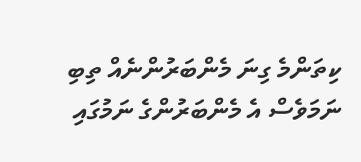ކިތަންމެ ގިނަ މެންބަރުންނެއް ތިބި ނަމަވެސް އެ މެންބަރުންގެ ނަމުގައި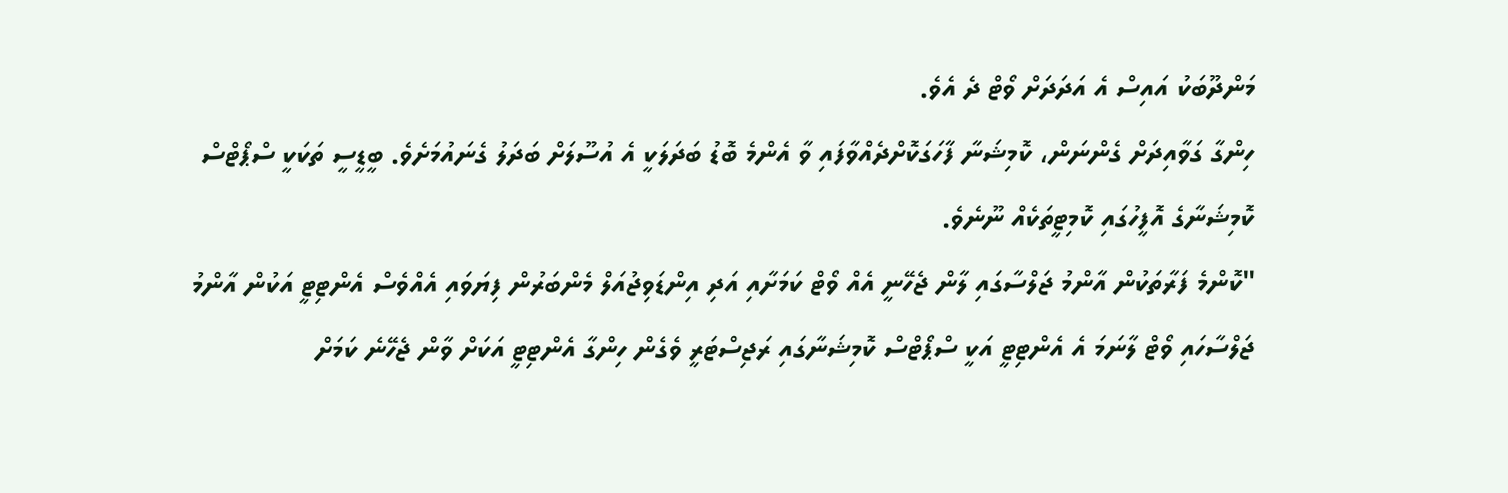މަންދޫބަކު އައިސް އެ އަދަދަށް ވޯޓް ދެ އެވެ.
ހިންގާ ގަވާއިދަށް ގެންނަން، ކޮމިޝަނާ ފާހަގަކޮށްދެއްވާފައި ވާ އެންމެ ބޮޑު ބަދަލަކީ އެ އުސޫލަށް ބަދަލު ގެނައުމަށެވެ. ބީޑީސީ ތަކަކީ ސްޕޯޓްސް ކޮމިޝަނާގެ އޮފީހުގައި ކޮމިޓީތަކެއް ނޫނެވެ.
"ކޮންމެ ފަރާތަކުން އާންމު ޖަލްސާގައި ލާން ޖެހޭނީ އެއް ވޯޓް ކަމަށާއި އަދި އިންޑަވިޖުއަލް މެންބަރުން ފިޔަވައި އެއްވެސް އެންޓިޓީ އަކުން އާންމު ޖަލްސާހައި ވޯޓް ލާނަމަ އެ އެންޓިޓީ އަކީ ސްޕޯޓްސް ކޮމިޝަނާގައި ރަޖިސްޓަރީ ވެގެން ހިންގާ އެންޓިޓީ އަކަށް ވާން ޖެހޭނެ ކަމަށް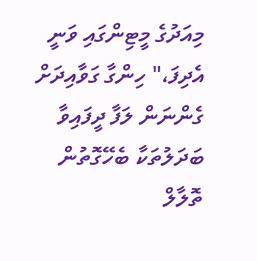މިއަދުގެ މީޓިންގައި ވަނީ އެދިފަ،" ހިންގާ ގަވާއިދަށް ގެންނަން ލަފާ ދީފައިވާ ބަދަލުތަކާ ބެހޭގޮތުން ތޮލާލް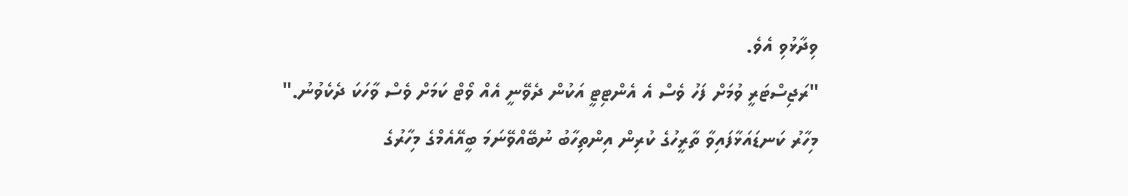ވިދާޅުވި އެވެ.
"ރަޖިސްޓަރީ ވުމަށް ފަހު ވެސް އެ އެންޓިޓީ އަކުން ދެވޭނީ އެއް ވޯޓް ކަމަށް ވެސް ވާހަކަ ދެކެވުނު."
މިހާރު ކަނޑައަޅާފައިވާ ތާރީހުގެ ކުރިން އިންތިހާބު ނުބޭއްވޭނަމަ ބީއޭއެމްގެ މިހާރުގެ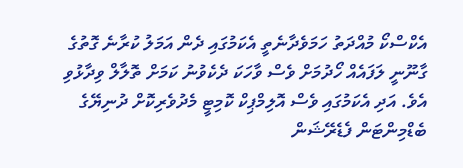އެކްސްކޯ މުއްދަތު ހަމަވެދާނެތީ އެކަމުގައި ދެން އަމަލު ކުރާނެ ގޮތުގެ ގާނޫނީ ލަފައެއް ހޯދުމަށް ވެސް ވާހަކަ ދެކެވުނު ކަމަށް ތޮލާލް ވިދާޅުވި އެވެ. އަދި އެކަމުގައި ވެސް އޮލިމްޕިކް ކޮމިޓީ މެދުވެރިކޮށް ދުނިޔޭގެ ބެޑްމިންޓަން ފެޑެރޭޝަން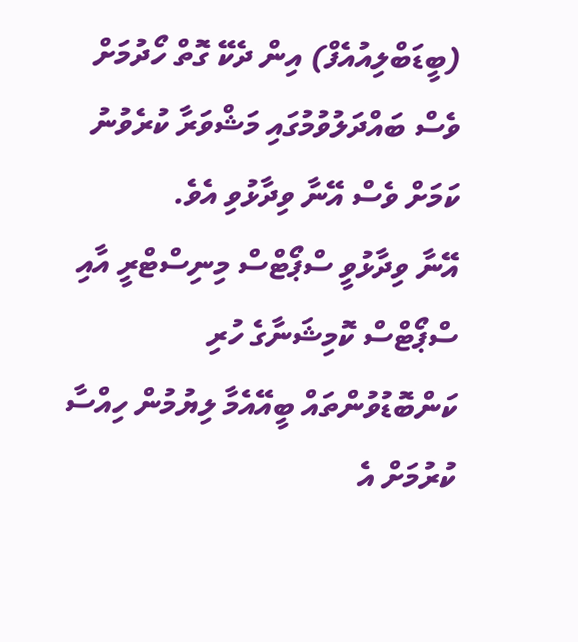(ބީޑަބްލިއުއެފް) އިން ދެކޭ ގޮތް ހޯދުމަށް ވެސް ބައްދަލުވުމުގައި މަޝްވަރާ ކުރެވުނު ކަމަށް ވެސް އޭނާ ވިދާޅުވި އެވެ.
އޭނާ ވިދާޅުވީ ސްޕޯޓްސް މިނިސްޓްރީ އާއި ސްޕޯޓްސް ކޮމިޝަނާގެ ހުރި ކަންބޮޑުވުންތައް ބީއޭއެމާ ލިޔުމުން ހިއްސާ ކުރުމަށް އެ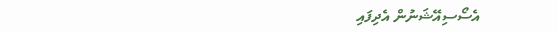އެސޯސިއޭޝަނުން އެދިފައި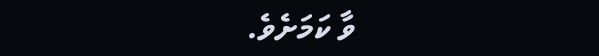ވާ ކަމަށެވެ.